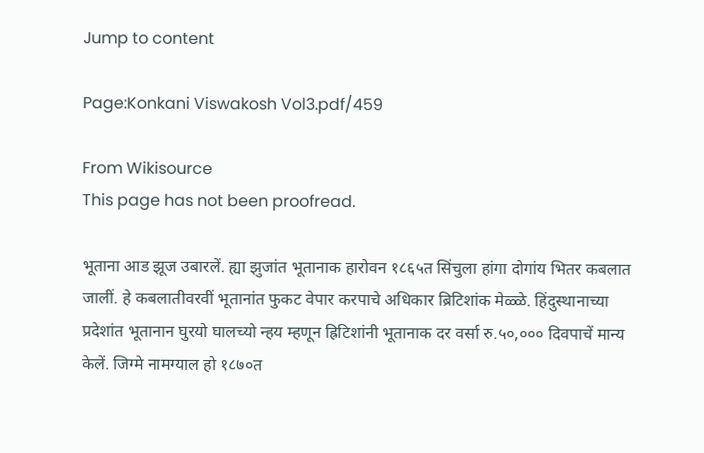Jump to content

Page:Konkani Viswakosh Vol3.pdf/459

From Wikisource
This page has not been proofread.

भूताना आड झूज उबारलें. ह्या झुजांत भूतानाक हारोवन १८६५त सिंचुला हांगा दोगांय भितर कबलात जालीं. हे कबलातीवरवीं भूतानांत फुकट वेपार करपाचे अधिकार ब्रिटिशांक मेळ्ळे. हिंदुस्थानाच्या प्रदेशांत भूतानान घुरयो घालच्यो न्हय म्हणून ह्रिटिशांनी भूतानाक दर वर्सा रु.५०,००० दिवपाचें मान्य केलें. जिग्मे नामग्याल हो १८७०त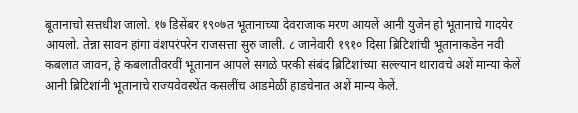बूतानाचो सत्तधीश जालो. १७ डिसेंबर १९०७त भूतानाच्या देवराजाक मरण आयलें आनी युजेन हो भूतानाचे गादयेर आयलो. तेन्ना सावन हांगा वंशपरंपरेन राजसत्ता सुरु जाली. ८ जानेवारी १९१० दिसा ब्रिटिशांची भूतानाकडेन नवी कबलात जावन, हे कबलातीवरवीं भूतानान आपले सगळे परकी संबंद ब्रिटिशांच्या सल्ल्यान थारावचे अशें मान्या केलें आनी ब्रिटिशांनी भूतानाचे राज्यवेवस्थेंत कसलींच आडमेळीं हाडचेनात अशें मान्य केलें.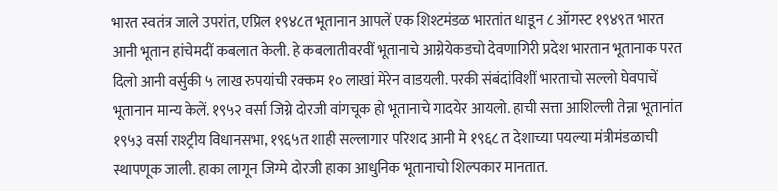भारत स्वतंत्र जाले उपरांत, एप्रिल १९४८त भूतानान आपलें एक शिश्टमंडळ भारतांत धाडून ८ ऑगस्ट १९४९त भारत आनी भूतान हांचेमदीं कबलात केली. हे कबलातीवरवीं भूतानाचे आग्नेयेकडचो देवणागिरी प्रदेश भारतान भूतानाक परत दिलो आनी वर्सुकी ५ लाख रुपयांची रक्कम १० लाखां मेरेन वाडयली. परकी संबंदांविशीं भारताचो सल्लो घेवपाचें भूतानान मान्य केलें. १९५२ वर्सा जिग्ने दोरजी वांगचूक हो भूतानाचे गादयेर आयलो. हाची सत्ता आशिल्ली तेन्ना भूतानांत १९५३ वर्सा राश्ट्रीय विधानसभा, १९६५त शाही सल्लागार परिशद आनी मे १९६८ त देशाच्या पयल्या मंत्रीमंडळाची स्थापणूक जाली. हाका लागून जिग्मे दोरजी हाका आधुनिक भूतानाचो शिल्पकार मानतात.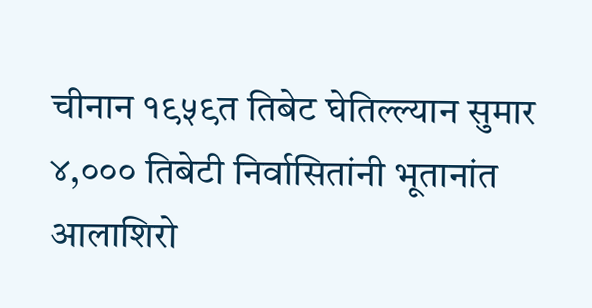चीनान १९५९त तिबेट घेतिल्ल्यान सुमार ४,००० तिबेटी निर्वासितांनी भूतानांत आलाशिरो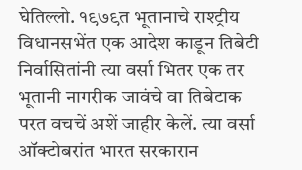घेतिल्लो. १९७९त भूतानाचे राश्ट्रीय विधानसभेंत एक आदेश काडून तिबेटी निर्वासितांनी त्या वर्सा भितर एक तर भूतानी नागरीक जावंचे वा तिबेटाक परत वचचें अशें जाहीर केलें. त्या वर्सा ऑक्टोबरांत भारत सरकारान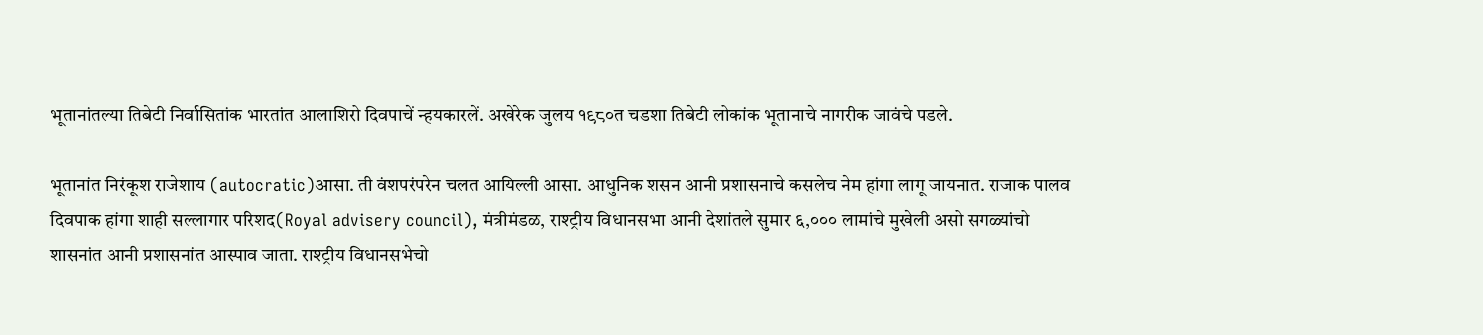भूतानांतल्या तिबेटी निर्वासितांक भारतांत आलाशिरो दिवपाचें न्हयकारलें. अखेरेक जुलय १९८०त चडशा तिबेटी लोकांक भूतानाचे नागरीक जावंचे पडले.

भूतानांत निरंकूश राजेशाय (autocratic)आसा. ती वंशपरंपरेन चलत आयिल्ली आसा. आधुनिक शसन आनी प्रशासनाचे कसलेच नेम हांगा लागू जायनात. राजाक पालव दिवपाक हांगा शाही सल्लागार परिशद(Royal advisery council), मंत्रीमंडळ, राश्ट्रीय विधानसभा आनी देशांतले सुमार ६,००० लामांचे मुखेली असो सगळ्यांचो शासनांत आनी प्रशासनांत आस्पाव जाता. राश्ट्रीय विधानसभेचो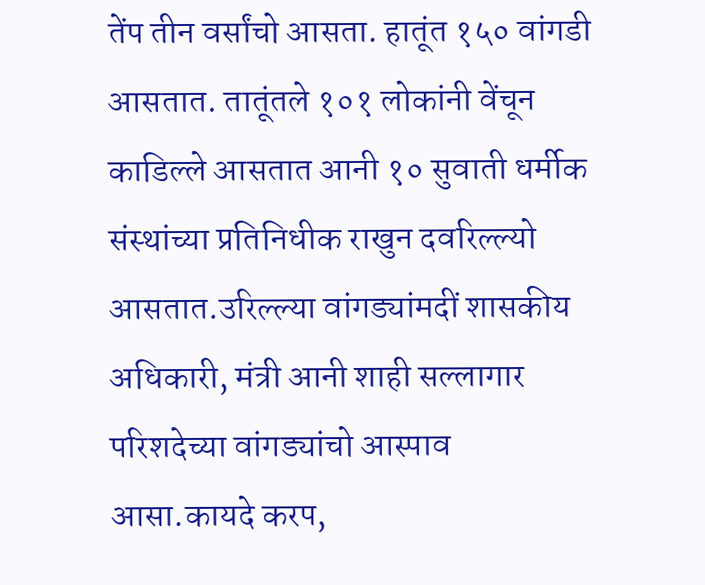तेंप तीन वर्सांचो आसता. हातूंत १५० वांगडी आसतात. तातूंतले १०१ लोकांनी वेंचून काडिल्ले आसतात आनी १० सुवाती धर्मीक संस्थांच्या प्रतिनिधीक राखुन दवरिल्ल्यो आसतात.उरिल्ल्या वांगड्यांमदीं शासकीय अधिकारी, मंत्री आनी शाही सल्लागार परिशदेच्या वांगड्यांचो आस्पाव आसा.कायदे करप,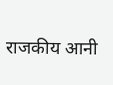राजकीय आनी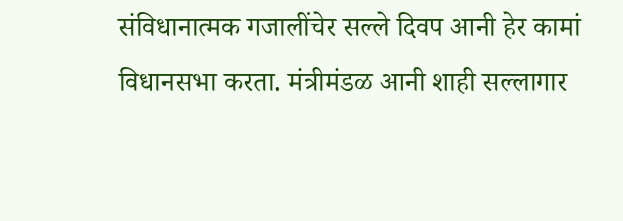संविधानात्मक गजालींचेर सल्ले दिवप आनी हेर कामां विधानसभा करता. मंत्रीमंडळ आनी शाही सल्लागार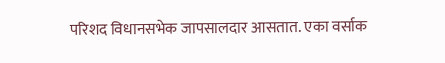परिशद विधानसभेक जापसालदार आसतात. एका वर्साक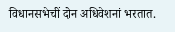विधानसभेचीं दोन अधिवेशनां भरतात.